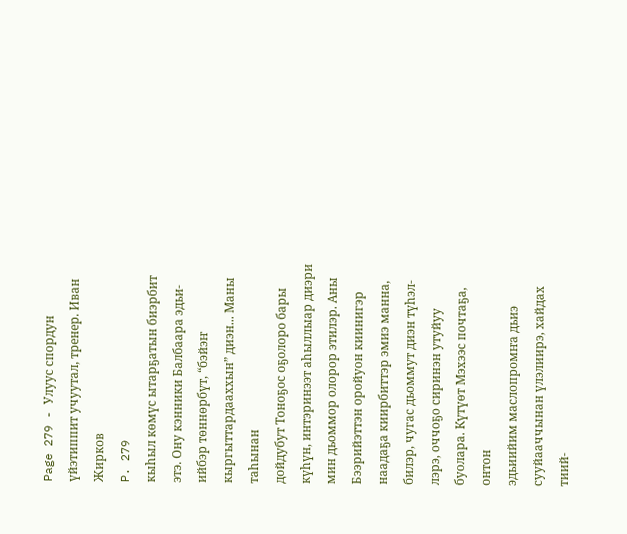Page 279 - Улуус спордун үйэтиппит учуутал, тренер. Иван Жирков
P. 279
кыһыл көмүс ытарҕатын биэрбит этэ. Ону кэнники Балбаара эдьи-
ийбэр төннөрбүт, “бэйэҥ кыргыттардааххын” диэн... Маны таһынан
дойдубут Тоноҕос оҕолоро бары күһүн, интэринээт аһыллыар диэри
мин дьоммор олорор этилэр. Аны Бээрийэттэн оройуон киинигэр
наадаҕа киирбиттэр эмиэ манна, билэр, чугас дьоммут диэн түһэл-
лэрэ, оччоҕо сиринэн утуйуу буолара. Күтүөт Мэхээс почтаҕа, онтон
эдьиийим маслопромҥа дьиэ сууйааччынан үлэлиирэ, хайдах тиий-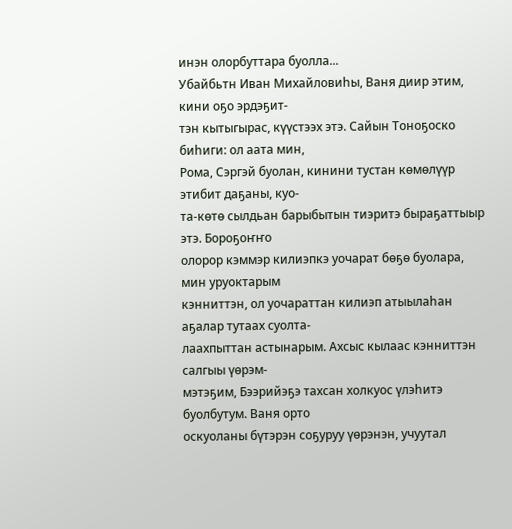инэн олорбуттара буолла...
Убайбьтн Иван Михайловиһы, Ваня диир этим, кини оҕо эрдэҕит-
тэн кытыгырас, күүстээх этэ. Сайын Тоноҕоско биһиги: ол аата мин,
Рома, Сэргэй буолан, кинини тустан көмөлүүр этибит даҕаны, куо-
та-көтө сылдьан барыбытын тиэритэ быраҕаттыыр этэ. Бороҕоҥҥо
олорор кэммэр килиэпкэ уочарат бөҕө буолара, мин уруоктарым
кэнниттэн, ол уочараттан килиэп атыылаһан аҕалар тутаах суолта-
лаахпыттан астынарым. Ахсыс кылаас кэнниттэн салгыы үөрэм-
мэтэҕим, Бээрийэҕэ тахсан холкуос үлэһитэ буолбутум. Ваня орто
оскуоланы бүтэрэн соҕуруу үөрэнэн, учуутал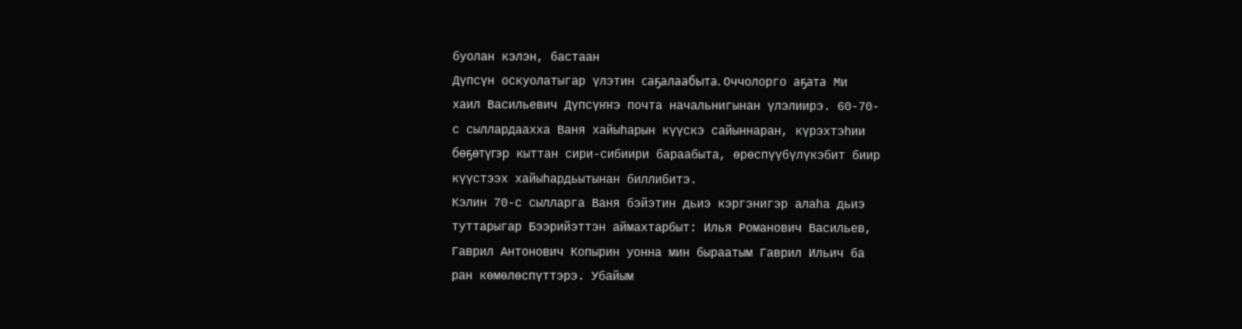буолан кэлэн, бастаан
Дүпсүн оскуолатыгар үлэтин саҕалаабыта. Оччолорго аҕата Ми
хаил Васильевич Дүпсүҥҥэ почта начальнигынан үлэлиирэ. 60-70-
с сыллардаахха Ваня хайыһарын күүскэ сайыннаран, күрэхтэһии
бөҕөтүгэр кыттан сири-сибиири бараабыта, өрөспүүбүлүкэбит биир
күүстээх хайыһардьытынан биллибитэ.
Кэлин 70-с сылларга Ваня бэйэтин дьиэ кэргэнигэр алаһа дьиэ
туттарыгар Бээрийэттэн аймахтарбыт: Илья Романович Васильев,
Гаврил Антонович Копырин уонна мин быраатым Гаврил Ильич ба
ран көмөлөспүттэрэ. Убайым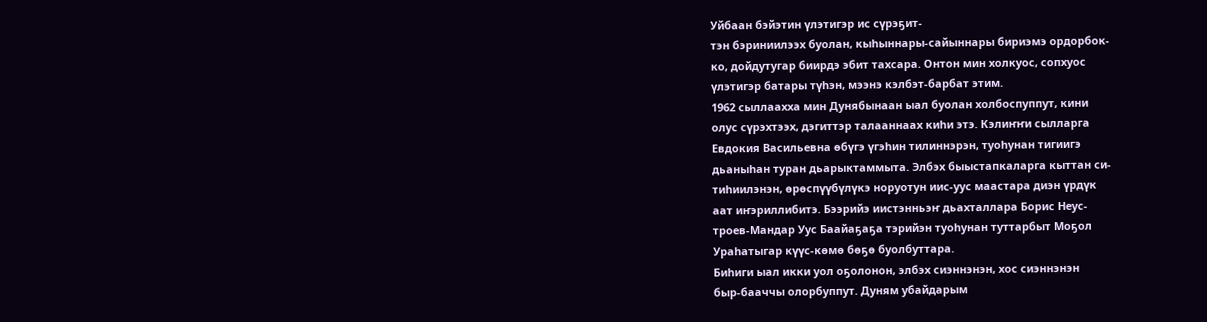Уйбаан бэйэтин үлэтигэр ис сүрэҕит-
тэн бэриниилээх буолан, кыһыннары-сайыннары бириэмэ ордорбок-
ко, дойдутугар биирдэ эбит тахсара. Онтон мин холкуос, сопхуос
үлэтигэр батары түһэн, мээнэ кэлбэт-барбат этим.
1962 сыллаахха мин Дунябынаан ыал буолан холбоспуппут, кини
олус сүрэхтээх, дэгиттэр талааннаах киһи этэ. Кэлиҥҥи сылларга
Евдокия Васильевна өбүгэ үгэһин тилиннэрэн, туоһунан тигиигэ
дьаныһан туран дьарыктаммыта. Элбэх быыстапкаларга кыттан си-
тиһиилэнэн, өрөспүүбүлүкэ норуотун иис-уус маастара диэн үрдүк
аат иҥэриллибитэ. Бээрийэ иистэнньэҥ дьахталлара Борис Неус-
троев-Мандар Уус Баайаҕаҕа тэрийэн туоһунан туттарбыт Моҕол
Ураһатыгар күүс-көмө бөҕө буолбуттара.
Биһиги ыал икки уол оҕолонон, элбэх сиэннэнэн, хос сиэннэнэн
быр-бааччы олорбуппут. Дуням убайдарым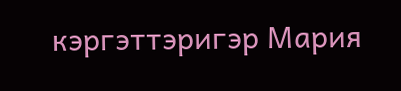кэргэттэригэр Мария